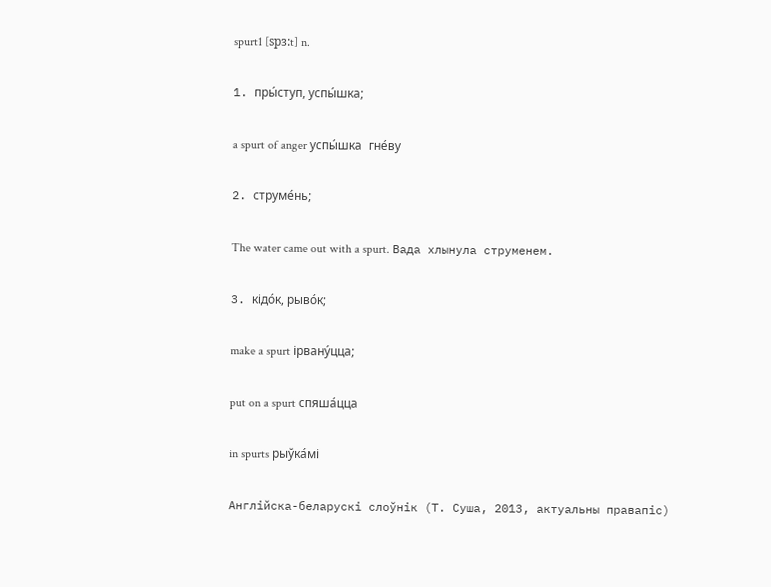spurt1 [spɜ:t] n.

1. пры́ступ, успы́шка;

a spurt of anger успы́шка гне́ву

2. струме́нь;

The water came out with a spurt. Вада хлынула струменем.

3. кідо́к, рыво́к;

make a spurt ірвану́цца;

put on a spurt спяша́цца

in spurts рыўка́мі

Англійска-беларускі слоўнік (Т. Суша, 2013, актуальны правапіс)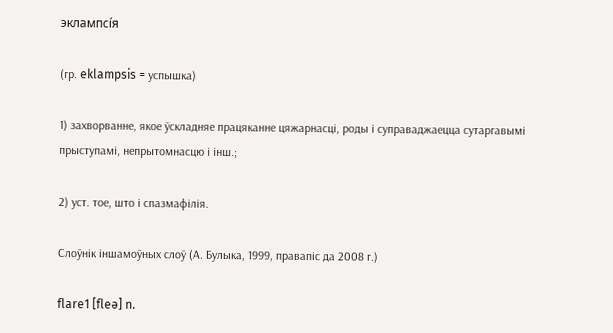эклампсі́я

(гр. eklampsis = успышка)

1) захворванне, якое ўскладняе працяканне цяжарнасці, роды і суправаджаецца сутаргавымі прыступамі, непрытомнасцю і інш.;

2) уст. тое, што і спазмафілія.

Слоўнік іншамоўных слоў (А. Булыка, 1999, правапіс да 2008 г.)

flare1 [fleə] n.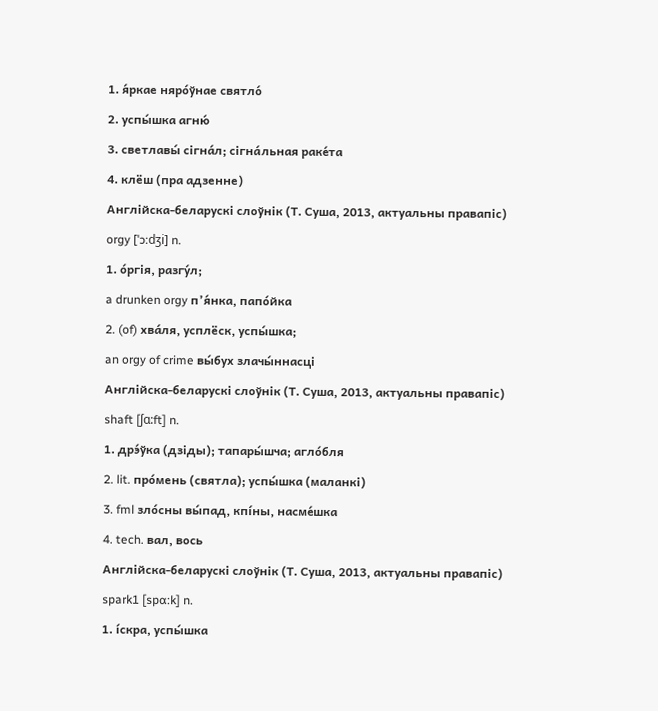1. я́ркае няро́ўнае святло́

2. успы́шка агню́

3. светлавы́ сігна́л; сігна́льная раке́та

4. клёш (пра адзенне)

Англійска-беларускі слоўнік (Т. Суша, 2013, актуальны правапіс)

orgy [ˈɔ:dʒi] n.

1. о́ргія, разгу́л;

a drunken orgy п’я́нка, папо́йка

2. (of) хва́ля, усплёск, успы́шка;

an orgy of crime вы́бух злачы́ннасці

Англійска-беларускі слоўнік (Т. Суша, 2013, актуальны правапіс)

shaft [ʃɑ:ft] n.

1. дрэ́ўка (дзіды); тапары́шча; агло́бля

2. lit. про́мень (святла); успы́шка (маланкі)

3. fml зло́сны вы́пад, кпі́ны, насме́шка

4. tech. вал, вось

Англійска-беларускі слоўнік (Т. Суша, 2013, актуальны правапіс)

spark1 [spɑ:k] n.

1. і́скра, успы́шка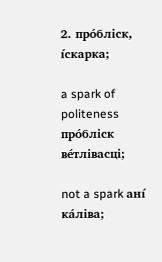2. про́бліск, і́скарка;

a spark of politeness про́бліск ве́тлівасці;

not a spark ані́ ка́ліва;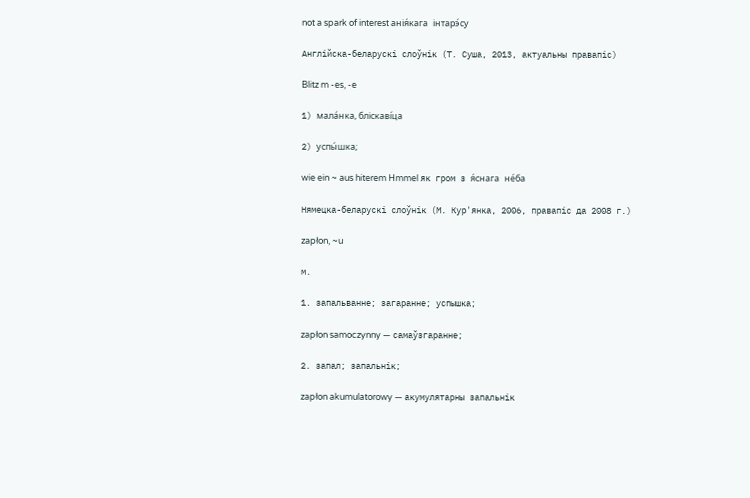not a spark of interest анія́кага інтарэ́су

Англійска-беларускі слоўнік (Т. Суша, 2013, актуальны правапіс)

Blitz m -es, -e

1) мала́нка, бліскаві́ца

2) успы́шка;

wie ein ~ aus hiterem Hmmel як гром з я́снага не́ба

Нямецка-беларускі слоўнік (М. Кур'янка, 2006, правапіс да 2008 г.)

zapłon, ~u

м.

1. запальванне; загаранне; успышка;

zapłon samoczynny — самаўзгаранне;

2. запал; запальнік;

zapłon akumulatorowy — акумулятарны запальнік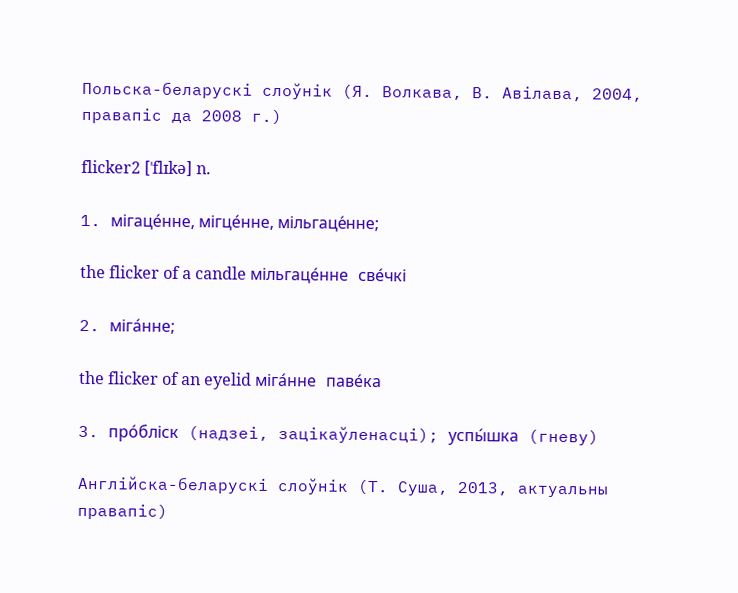Польска-беларускі слоўнік (Я. Волкава, В. Авілава, 2004, правапіс да 2008 г.)

flicker2 [ˈflɪkə] n.

1. мігаце́нне, мігце́нне, мільгаце́нне;

the flicker of a candle мільгаце́нне све́чкі

2. міга́нне;

the flicker of an eyelid міга́нне паве́ка

3. про́бліск (надзеі, зацікаўленасці); успы́шка (гневу)

Англійска-беларускі слоўнік (Т. Суша, 2013, актуальны правапіс)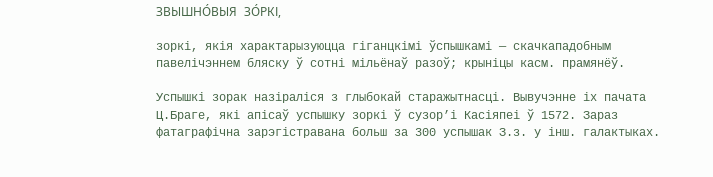ЗВЫШНО́ВЫЯ ЗО́РКІ,

зоркі, якія характарызуюцца гіганцкімі ўспышкамі — скачкападобным павелічэннем бляску ў сотні мільёнаў разоў; крыніцы касм. прамянёў.

Успышкі зорак назіраліся з глыбокай старажытнасці. Вывучэнне іх пачата Ц.Браге, які апісаў успышку зоркі ў сузор’і Касіяпеі ў 1572. Зараз фатаграфічна зарэгістравана больш за 300 успышак З.з. у інш. галактыках.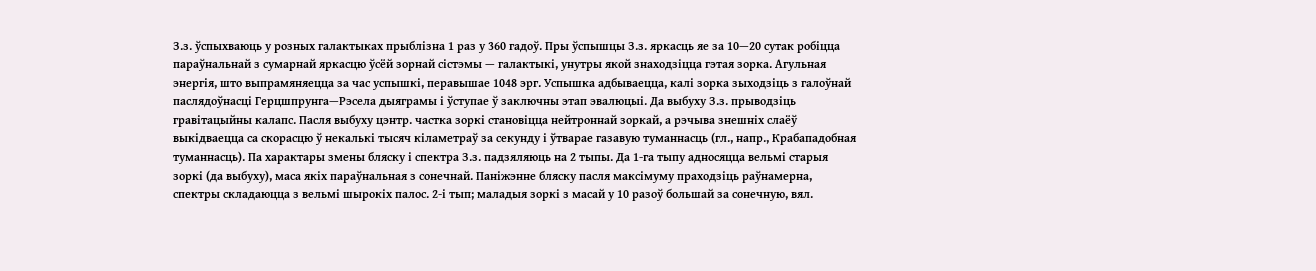З.з. ўспыхваюць у розных галактыках прыблізна 1 раз у 360 гадоў. Пры ўспышцы З.з. яркасць яе за 10—20 сутак робіцца параўнальнай з сумарнай яркасцю ўсёй зорнай сістэмы — галактыкі, унутры якой знаходзіцца гэтая зорка. Агульная энергія, што выпрамяняецца за час успышкі, перавышае 1048 эрг. Успышка адбываецца, калі зорка зыходзіць з галоўнай паслядоўнасці Герцшпрунга—Рэсела дыяграмы і ўступае ў заключны этап эвалюцыі. Да выбуху З.з. прыводзіць гравітацыйны калапс. Пасля выбуху цэнтр. частка зоркі становіцца нейтроннай зоркай, а рэчыва знешніх слаёў выкідваецца са скорасцю ў некалькі тысяч кіламетраў за секунду і ўтварае газавую туманнасць (гл., напр., Крабападобная туманнасць). Па характары змены бляску і спектра З.з. падзяляюць на 2 тыпы. Да 1-га тыпу адносяцца вельмі старыя зоркі (да выбуху), маса якіх параўнальная з сонечнай. Паніжэнне бляску пасля максімуму праходзіць раўнамерна, спектры складаюцца з вельмі шырокіх палос. 2-і тып; маладыя зоркі з масай у 10 разоў большай за сонечную, вял.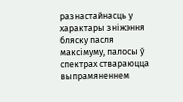разнастайнасць у характары зніжэння бляску пасля максімуму, палосы ў спектрах ствараюцца выпрамяненнем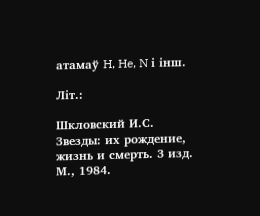атамаў H, He, N і інш.

Літ.:

Шкловский И.С. Звезды: их рождение, жизнь и смерть. 3 изд. М., 1984.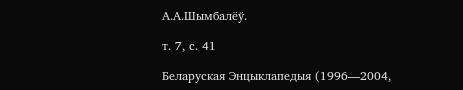А.А.Шымбалёў.

т. 7, с. 41

Беларуская Энцыклапедыя (1996—2004,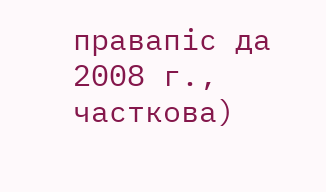правапіс да 2008 г., часткова)